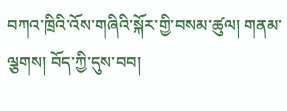བཀའ་ཁྲིའི་འོས་གཞིའི་སྐོར་གྱི་བསམ་ཚུལ། གནམ་ལྕགས། བོད་ཀྱི་དུས་བབ།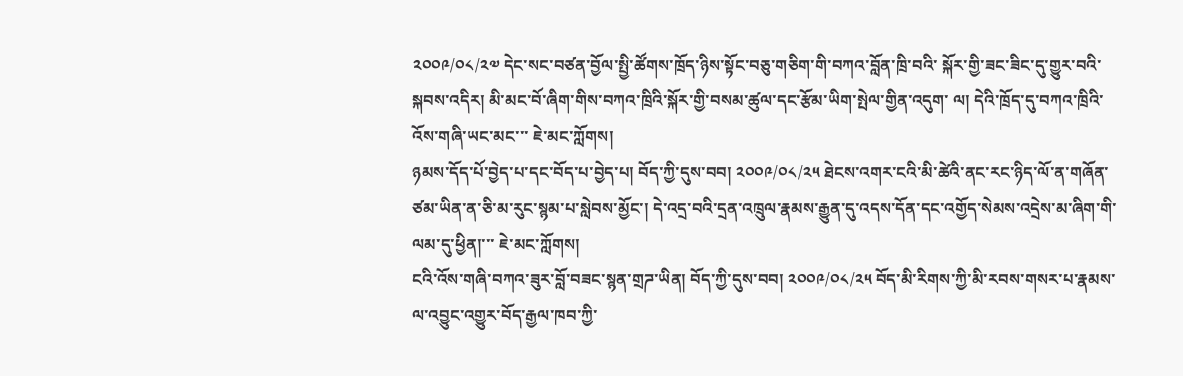༢༠༠༩/༠༨/༢༧ དེང་སང་བཙན་བྱོལ་སྤྱི་ཚོགས་ཁྲོད་ཉིས་སྟོང་བཅུ་གཅིག་གི་བཀའ་བློན་ཁྲི་བའི་ སྐོར་གྱི་ཟང་ཟིང་དུ་གྱུར་བའི་སྐབས་འདིར། མི་མང་བོ་ཞིག་གིས་བཀའ་ཁྲིའི་སྐོར་གྱི་བསམ་ཚུལ་དང་རྩོམ་ཡིག་སྤེལ་གྱིན་འདུག་ ལ། དེའི་ཁྲོད་དུ་བཀའ་ཁྲིའི་འོས་གཞི་ཡང་མང་་་ ཇེ་མང་ཀློགས།
ཉམས་དོད་པོ་བྱེད་པ་དང་བོད་པ་བྱེད་པ། བོད་ཀྱི་དུས་བབ། ༢༠༠༩/༠༨/༢༥ ཐེངས་འགར་ངའི་མི་ཚེའི་ནང་རང་ཉིད་ལོ་ན་གཞོན་ཙམ་ཡིན་ན་ཅི་མ་རུང་སྙམ་པ་སླེབས་མྱོང་། དེ་འདྲ་བའི་དྲན་འཁྲུལ་རྣམས་རྒྱུན་དུ་འདས་དོན་དང་འགྱོད་སེམས་འདྲེས་མ་ཞིག་གི་ ལམ་དུ་ཕྱིན།་་་ ཇེ་མང་ཀློགས།
ངའི་འོས་གཞི་བཀའ་ཟུར་བློ་བཟང་སྙན་གྲཌ་ཡིན། བོད་ཀྱི་དུས་བབ། ༢༠༠༩/༠༨/༢༥ བོད་མི་རིགས་ཀྱི་མི་རབས་གསར་པ་རྣམས་ལ་འབྱུང་འགྱུར་བོད་རྒྱལ་ཁབ་ཀྱི་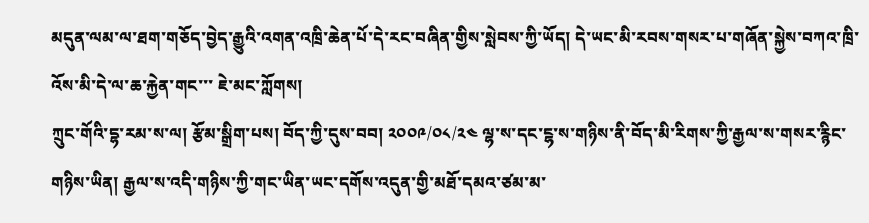མདུན་ལམ་ལ་ཐག་གཅོད་བྱེད་རྒྱུའི་འགན་འཁྲི་ཆེན་པོ་དེ་རང་བཞིན་གྱིས་སླེབས་ཀྱི་ཡོད། དེ་ཡང་མི་རབས་གསར་པ་གཞོན་སྐྱེས་བཀའ་ཁྲི་འོས་མི་དེ་ལ་ཆ་རྐྱེན་གང་་་ ཇེ་མང་ཀློགས།
ཀྲུང་གོའི་དྷ་རམ་ས་ལ། རྩོམ་སྒྲིག་པས། བོད་ཀྱི་དུས་བབ། ༢༠༠༩/༠༨/༢༤ ལྷ་ས་དང་ངྷ་ས་གཉིས་ནི་བོད་མི་རིགས་ཀྱི་རྒྱལ་ས་གསར་རྙིང་གཉིས་ཡིན། རྒྱལ་ས་འདི་གཉིས་ཀྱི་གང་ཡིན་ཡང་དགོས་འདུན་གྱི་མཐོ་དམའ་ཙམ་མ་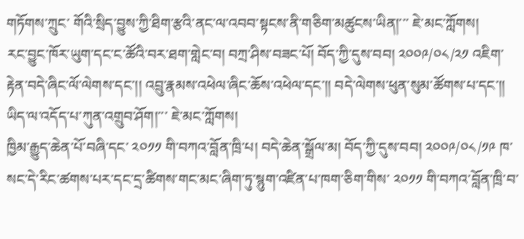གཏོགས་ཀྲུང་ གོའི་སྲིད་བྱུས་ཀྱི་ཐིག་རྩའི་ནང་ལ་འབབ་སྟངས་ནི་གཅིག་མཚུངས་ཡིན།་་་ ཇེ་མང་ཀློགས།
རང་བྱུང་ཁོར་ཡུག་དང་ང་ཚོའི་བར་ཐག་གླེང་བ། བཀྲ་ཤིས་བཟང་པོ། བོད་ཀྱི་དུས་བབ། ༢༠༠༩/༠༨/༢༡ འཇིག་རྟེན་བདེ་ཞིང་ལོ་ལེགས་དང་།། འབྲུ་རྣམས་འཕེལ་ཞིང་ཆོས་འཕེལ་དང་།། བདེ་ལེགས་ཕུན་སུམ་ཚོགས་པ་དང་།། ཡིད་ལ་འདོད་པ་ཀུན་འགྲུབ་ཤོག།་་་ ཇེ་མང་ཀློགས།
ཁྱིམ་རྒྱུད་ཆེན་པོ་བཞི་དང་ ༢༠༡༡ གི་བཀའ་བློན་ཁྲི་པ། བདེ་ཆེན་སྒྲོལ་མ། བོད་ཀྱི་དུས་བབ། ༢༠༠༩/༠༨/༡༩ ཁ་སང་དེ་རིང་ཚགས་པར་དང་དྲ་ཚིགས་གང་མང་ཞིག་ཏུ་སྙུག་འཛིན་པ་ཁག་ཅིག་གིས་ ༢༠༡༡ གི་བཀའ་བློན་ཁྲི་བ་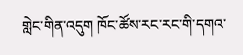གླེང་གིན་འདུག ཁོང་ཚོས་རང་རང་གི་དགའ་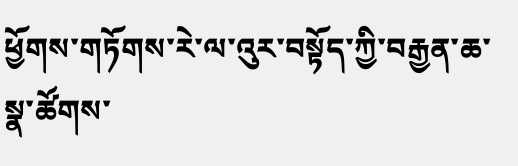ཕྱོགས་གཏོགས་རེ་ལ་འུར་བསྟོད་ཀྱི་བརྒྱན་ཆ་སྣ་ཚོགས་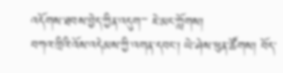འདོགས་ཐབས་བྱེད་ཀྱིན་འདུག་་་ ཇེ་མང་ཀློགས།
བཀའ་ཁྲིའི་འོས་འདེམས་ཀྱི་འགན་དབང་། ཡེ་ཤེས་ཕུན་ཚོགས། བོད་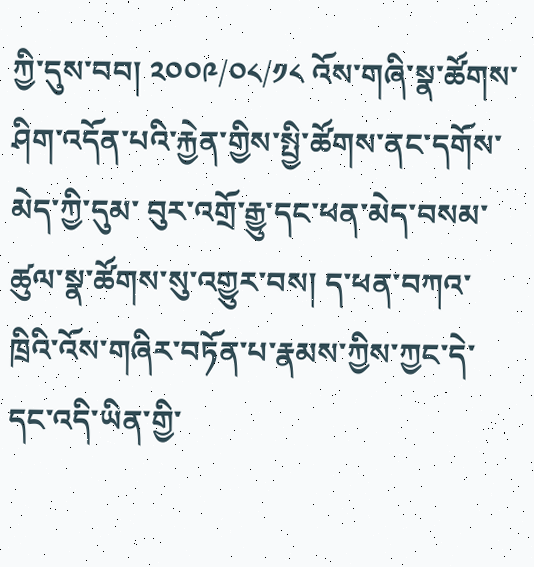ཀྱི་དུས་བབ། ༢༠༠༩/༠༨/༡༨ འོས་གཞི་སྣ་ཚོགས་ཤིག་འདོན་པའི་རྐྱེན་གྱིས་སྤྱི་ཚོགས་ནང་དགོས་མེད་ཀྱི་དུམ་ བུར་འགྲོ་རྒྱུ་དང་ཕན་མེད་བསམ་ཚུལ་སྣ་ཚོགས་སུ་འགྱུར་བས། ད་ཕན་བཀའ་ཁྲིའི་འོས་གཞིར་བཏོན་པ་རྣམས་ཀྱིས་ཀྱང་དེ་དང་འདི་ཡིན་གྱི་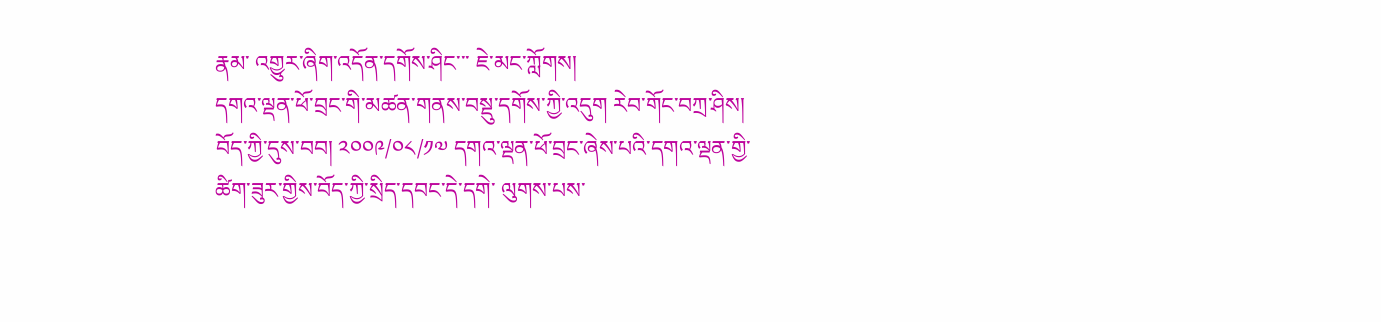རྣམ་ འགྱུར་ཞིག་འདོན་དགོས་ཤིང་་་ ཇེ་མང་ཀློགས།
དགའ་ལྡན་ཕོ་བྲང་གི་མཚན་གནས་བསྡུ་དགོས་ཀྱི་འདུག རེབ་གོང་བཀྲ་ཤིས། བོད་ཀྱི་དུས་བབ། ༢༠༠༩/༠༨/༡༧ དགའ་ལྡན་ཕོ་བྲང་ཞེས་པའི་དགའ་ལྡན་གྱི་ཚིག་ཟུར་གྱིས་བོད་ཀྱི་སྲིད་དབང་དེ་དགེ་ ལུགས་པས་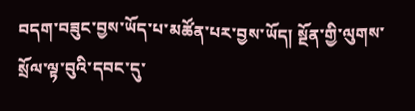བདག་བཟུང་བྱས་ཡོད་པ་མཚོན་པར་བྱས་ཡོད། སྔོན་གྱི་ལུགས་སྲོལ་ལྟ་བུའི་དབང་དུ་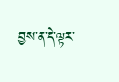བྱས་ན་དེ་ལྟར་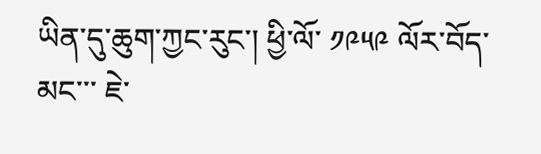ཡིན་དུ་ཆུག་ཀྱང་རུང་། ཕྱི་ལོ་ ༡༩༥༩ ལོར་བོད་མང་་་ ཇེ་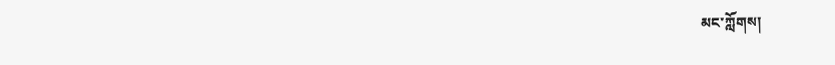མང་ཀློགས།